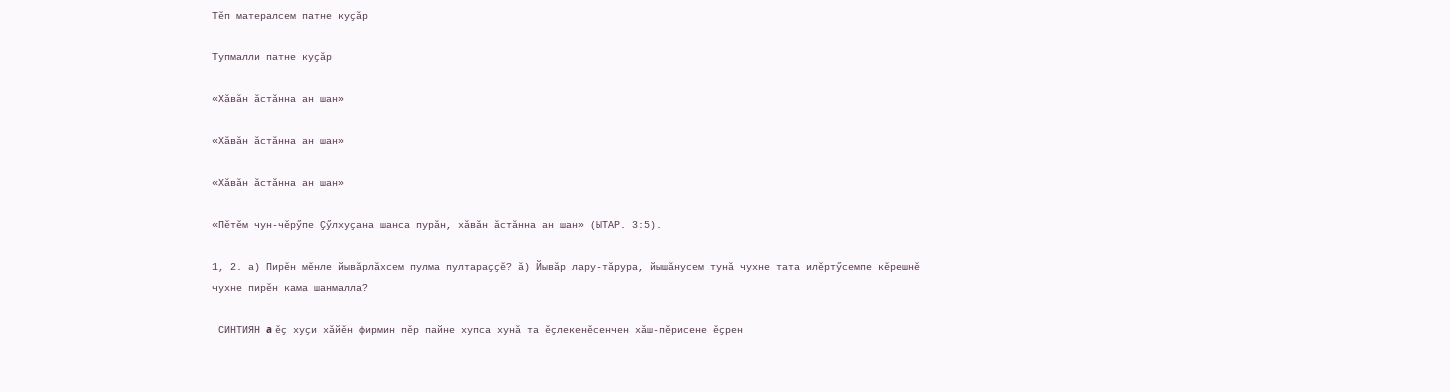Тӗп матералсем патне куҫӑр

Тупмалли патне куҫӑр

«Хӑвӑн ӑстӑнна ан шан»

«Хӑвӑн ӑстӑнна ан шан»

«Хӑвӑн ӑстӑнна ан шан»

«Пӗтӗм чун-чӗрӳпе Ҫӳлхуҫана шанса пурӑн, хӑвӑн ӑстӑнна ан шан» (ЫТАР. 3:5).

1, 2. а) Пирӗн мӗнле йывӑрлӑхсем пулма пултараҫҫӗ? ӑ) Йывӑр лару-тӑрура, йышӑнусем тунӑ чухне тата илӗртӳсемпе кӗрешнӗ чухне пирӗн кама шанмалла?

 СИНТИЯН a ӗҫ хуҫи хӑйӗн фирмин пӗр пайне хупса хунӑ та ӗҫлекенӗсенчен хӑш-пӗрисене ӗҫрен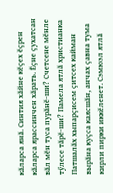кӑларса янӑ. Синтия хӑйне кӗҫех ӗҫрен кӑларса ярассинчен хӑрать. Ӗҫне ҫухатсан вӑл мӗн туса пурӑнӗ-ши? Счетсене мӗнле тӳлесе тӑрӗ-ши? Памела ятлӑ христианка Патшалӑх хыпарҫисем ҫитсех кайман вырӑна куҫса каясшӑн, анчах ҫавна тума кирли пирки иккӗленет. Сэмюэл ятлӑ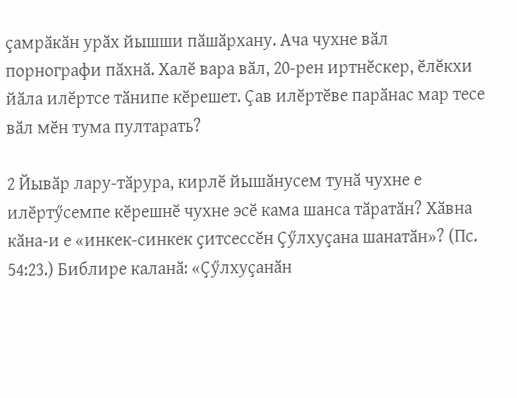ҫамрӑкӑн урӑх йышши пӑшӑрхану. Ача чухне вӑл порнографи пӑхнӑ. Халӗ вара вӑл, 20-рен иртнӗскер, ӗлӗкхи йӑла илӗртсе тӑнипе кӗрешет. Ҫав илӗртӗве парӑнас мар тесе вӑл мӗн тума пултарать?

2 Йывӑр лару-тӑрура, кирлӗ йышӑнусем тунӑ чухне е илӗртӳсемпе кӗрешнӗ чухне эсӗ кама шанса тӑратӑн? Хӑвна кӑна-и е «инкек-синкек ҫитсессӗн Ҫӳлхуҫана шанатӑн»? (Пс. 54:23.) Библире каланӑ: «Ҫӳлхуҫанӑн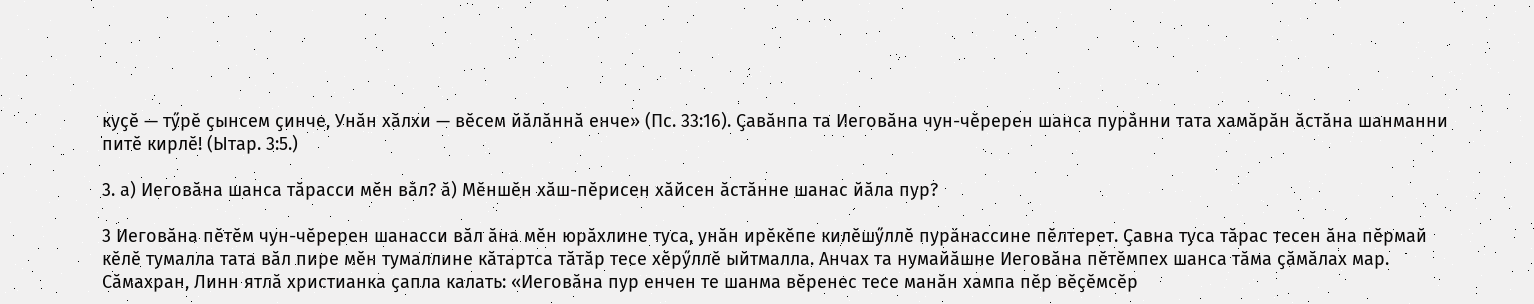куҫӗ — тӳрӗ ҫынсем ҫинче, Унӑн хӑлхи — вӗсем йӑлӑннӑ енче» (Пс. 33:16). Ҫавӑнпа та Иеговӑна чун-чӗререн шанса пурӑнни тата хамӑрӑн ӑстӑна шанманни питӗ кирлӗ! (Ытар. 3:5.)

3. а) Иеговӑна шанса тӑрасси мӗн вӑл? ӑ) Мӗншӗн хӑш-пӗрисен хӑйсен ӑстӑнне шанас йӑла пур?

3 Иеговӑна пӗтӗм чун-чӗререн шанасси вӑл ӑна мӗн юрӑхлине туса, унӑн ирӗкӗпе килӗшӳллӗ пурӑнассине пӗлтерет. Ҫавна туса тӑрас тесен ӑна пӗрмай кӗлӗ тумалла тата вӑл пире мӗн тумаллине кӑтартса тӑтӑр тесе хӗрӳллӗ ыйтмалла. Анчах та нумайӑшне Иеговӑна пӗтӗмпех шанса тӑма ҫӑмӑлах мар. Сӑмахран, Линн ятлӑ христианка ҫапла калать: «Иеговӑна пур енчен те шанма вӗренес тесе манӑн хампа пӗр вӗҫӗмсӗр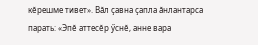кӗрешме тивет». Вӑл ҫавна ҫапла ӑнлантарса парать: «Эпӗ аттесӗр ӳснӗ, анне вара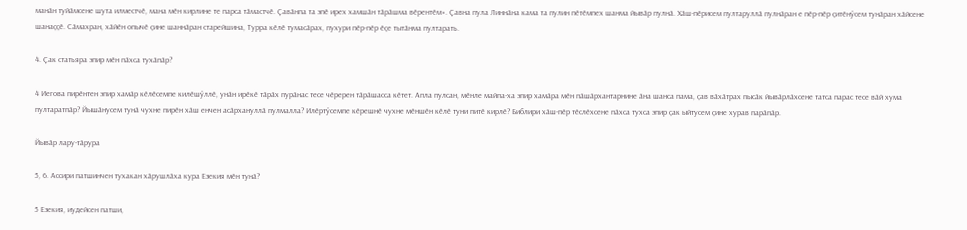манӑн туйӑмсене шута илместчӗ, мана мӗн кирлине те парса тӑмастчӗ. Ҫавӑнпа та эпӗ ирех хамшӑн тӑрӑшма вӗрентӗм». Ҫавна пула Линнӑна кама та пулин пӗтӗмпех шанма йывӑр пулнӑ. Хӑш-пӗрисем пултаруллӑ пулнӑран е пӗр-пӗр ҫитӗнӳсем тунӑран хӑйсене шанаҫҫӗ. Сӑмахран, хӑйӗн опычӗ ҫине шаннӑран старейшина, Турра кӗлӗ тумасӑрах, пухури пӗр-пӗр ӗҫе тытӑнма пултарать.

4. Ҫак статьяра эпир мӗн пӑхса тухӑпӑр?

4 Иегова пирӗнтен эпир хамӑр кӗлӗсемпе килӗшӳллӗ, унӑн ирӗкӗ тӑрӑх пурӑнас тесе чӗререн тӑрӑшасса кӗтет. Апла пулсан, мӗнле майпа-ха эпир хамӑра мӗн пӑшӑрхантарнине ӑна шанса пама, ҫав вӑхӑтрах пысӑк йывӑрлӑхсене татса парас тесе вӑй хума пултаратпӑр? Йышӑнусем тунӑ чухне пирӗн хӑш енчен асӑрхануллӑ пулмалла? Илӗртӳсемпе кӗрешнӗ чухне мӗншӗн кӗлӗ туни питӗ кирлӗ? Библири хӑш-пӗр тӗслӗхсене пӑхса тухса эпир ҫак ыйтусем ҫине хурав парӑпӑр.

Йывӑр лару-тӑрура

5, 6. Ассири патшинчен тухакан хӑрушлӑха кура Езекия мӗн тунӑ?

5 Езекия, иудейсен патши,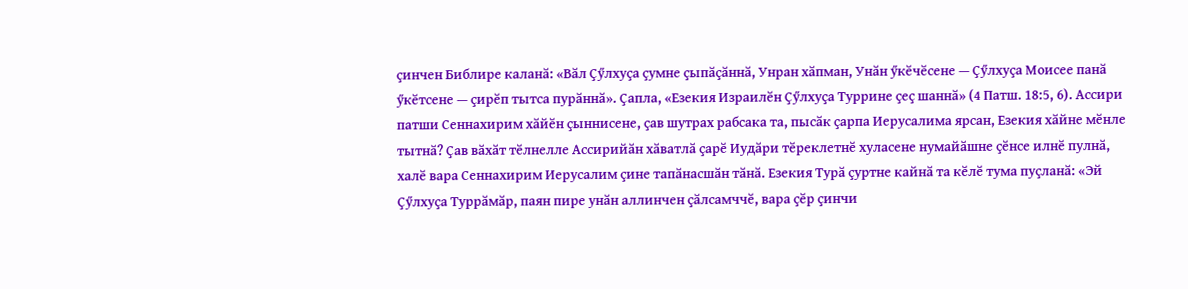ҫинчен Библире каланӑ: «Вӑл Ҫӳлхуҫа ҫумне ҫыпӑҫӑннӑ, Унран хӑпман, Унӑн ӳкӗчӗсене — Ҫӳлхуҫа Моисее панӑ ӳкӗтсене — ҫирӗп тытса пурӑннӑ». Ҫапла, «Езекия Израилӗн Ҫӳлхуҫа Туррине ҫеҫ шаннӑ» (4 Патш. 18:5, 6). Ассири патши Сеннахирим хӑйӗн ҫыннисене, ҫав шутрах рабсака та, пысӑк ҫарпа Иерусалима ярсан, Езекия хӑйне мӗнле тытнӑ? Ҫав вӑхӑт тӗлнелле Ассирийӑн хӑватлӑ ҫарӗ Иудӑри тӗреклетнӗ хуласене нумайӑшне ҫӗнсе илнӗ пулнӑ, халӗ вара Сеннахирим Иерусалим ҫине тапӑнасшӑн тӑнӑ. Езекия Турӑ ҫуртне кайнӑ та кӗлӗ тума пуҫланӑ: «Эй Ҫӳлхуҫа Туррӑмӑр, паян пире унӑн аллинчен ҫӑлсамччӗ, вара ҫӗр ҫинчи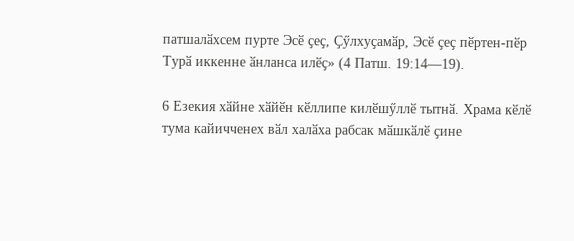патшалӑхсем пурте Эсӗ ҫеҫ, Ҫӳлхуҫамӑр, Эсӗ ҫеҫ пӗртен-пӗр Турӑ иккенне ӑнланса илӗҫ» (4 Патш. 19:14—19).

6 Езекия хӑйне хӑйӗн кӗллипе килӗшӳллӗ тытнӑ. Храма кӗлӗ тума кайичченех вӑл халӑха рабсак мӑшкӑлӗ ҫине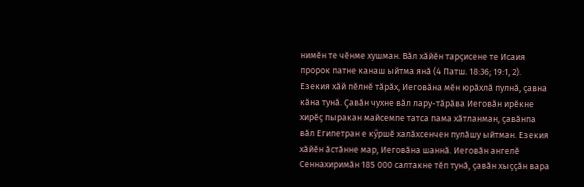нимӗн те чӗнме хушман. Вӑл хӑйӗн тарҫисене те Исаия пророк патне канаш ыйтма янӑ (4 Патш. 18:36; 19:1, 2). Езекия хӑй пӗлнӗ тӑрӑх, Иеговӑна мӗн юрӑхлӑ пулнӑ, ҫавна кӑна тунӑ. Ҫавӑн чухне вӑл лару-тӑрӑва Иеговӑн ирӗкне хирӗҫ пыракан майсемпе татса пама хӑтланман, ҫавӑнпа вӑл Египетран е кӳршӗ халӑхсенчен пулӑшу ыйтман. Езекия хӑйӗн ӑстӑнне мар, Иеговӑна шаннӑ. Иеговӑн ангелӗ Сеннахиримӑн 185 000 салтакне тӗп тунӑ, ҫавӑн хыҫҫӑн вара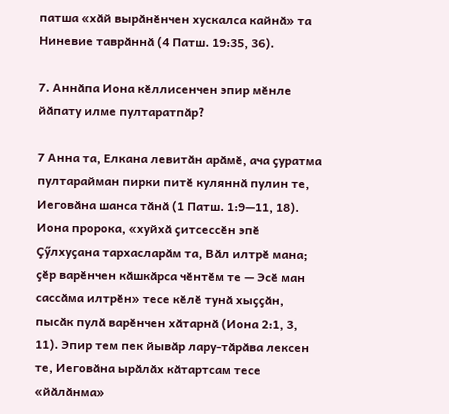патша «хӑй вырӑнӗнчен хускалса кайнӑ» та Ниневие таврӑннӑ (4 Патш. 19:35, 36).

7. Аннӑпа Иона кӗллисенчен эпир мӗнле йӑпату илме пултаратпӑр?

7 Анна та, Елкана левитӑн арӑмӗ, ача ҫуратма пултарайман пирки питӗ куляннӑ пулин те, Иеговӑна шанса тӑнӑ (1 Патш. 1:9—11, 18). Иона пророка, «хуйхӑ ҫитсессӗн эпӗ Ҫӳлхуҫана тархасларӑм та, Вӑл илтрӗ мана; ҫӗр варӗнчен кӑшкӑрса чӗнтӗм те — Эсӗ ман сассӑма илтрӗн» тесе кӗлӗ тунӑ хыҫҫӑн, пысӑк пулӑ варӗнчен хӑтарнӑ (Иона 2:1, 3, 11). Эпир тем пек йывӑр лару-тӑрӑва лексен те, Иеговӑна ырӑлӑх кӑтартсам тесе «йӑлӑнма»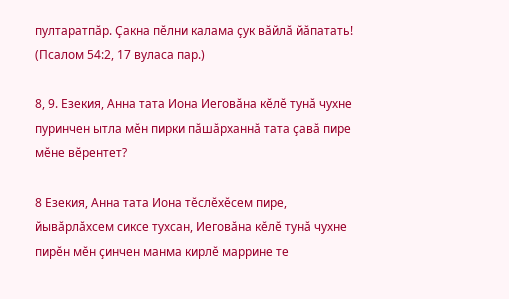пултаратпӑр. Ҫакна пӗлни калама ҫук вӑйлӑ йӑпатать! (Псалом 54:2, 17 вуласа пар.)

8, 9. Езекия, Анна тата Иона Иеговӑна кӗлӗ тунӑ чухне пуринчен ытла мӗн пирки пӑшӑрханнӑ тата ҫавӑ пире мӗне вӗрентет?

8 Езекия, Анна тата Иона тӗслӗхӗсем пире, йывӑрлӑхсем сиксе тухсан, Иеговӑна кӗлӗ тунӑ чухне пирӗн мӗн ҫинчен манма кирлӗ маррине те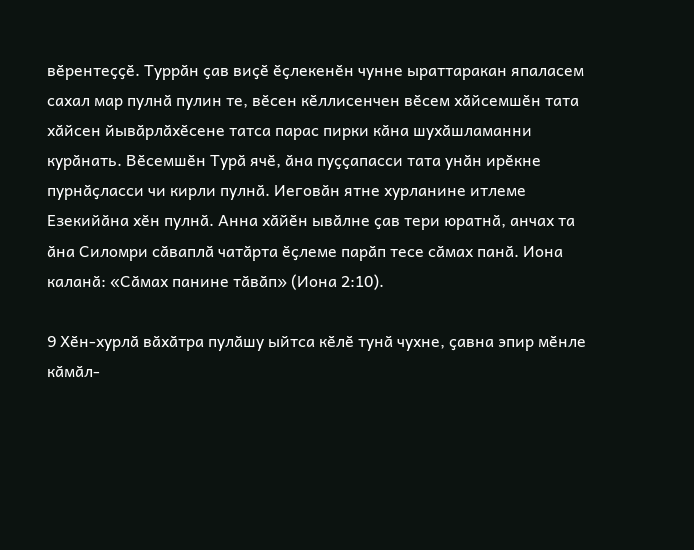вӗрентеҫҫӗ. Туррӑн ҫав виҫӗ ӗҫлекенӗн чунне ыраттаракан япаласем сахал мар пулнӑ пулин те, вӗсен кӗллисенчен вӗсем хӑйсемшӗн тата хӑйсен йывӑрлӑхӗсене татса парас пирки кӑна шухӑшламанни курӑнать. Вӗсемшӗн Турӑ ячӗ, ӑна пуҫҫапасси тата унӑн ирӗкне пурнӑҫласси чи кирли пулнӑ. Иеговӑн ятне хурланине итлеме Езекийӑна хӗн пулнӑ. Анна хӑйӗн ывӑлне ҫав тери юратнӑ, анчах та ӑна Силомри сӑваплӑ чатӑрта ӗҫлеме парӑп тесе сӑмах панӑ. Иона каланӑ: «Сӑмах панине тӑвӑп» (Иона 2:10).

9 Хӗн-хурлӑ вӑхӑтра пулӑшу ыйтса кӗлӗ тунӑ чухне, ҫавна эпир мӗнле кӑмӑл-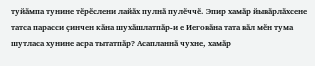туйӑмпа тунине тӗрӗслени лайӑх пулнӑ пулӗччӗ. Эпир хамӑр йывӑрлӑхсене татса парасси ҫинчен кӑна шухӑшлатпӑр-и е Иеговӑна тата вӑл мӗн тума шутласа хунине асра тытатпӑр? Асапланнӑ чухне, хамӑр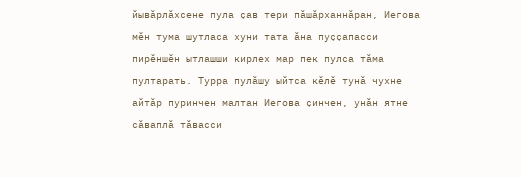йывӑрлӑхсене пула ҫав тери пӑшӑрханнӑран, Иегова мӗн тума шутласа хуни тата ӑна пуҫҫапасси пирӗншӗн ытлашши кирлех мар пек пулса тӑма пултарать. Турра пулӑшу ыйтса кӗлӗ тунӑ чухне айтӑр пуринчен малтан Иегова ҫинчен, унӑн ятне сӑваплӑ тӑвасси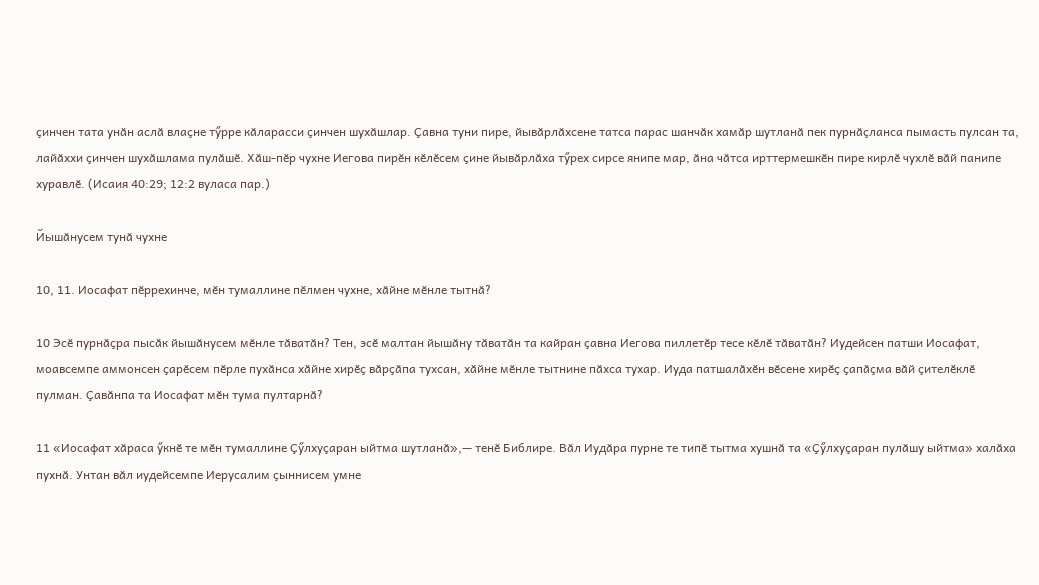ҫинчен тата унӑн аслӑ влаҫне тӳрре кӑларасси ҫинчен шухӑшлар. Ҫавна туни пире, йывӑрлӑхсене татса парас шанчӑк хамӑр шутланӑ пек пурнӑҫланса пымасть пулсан та, лайӑххи ҫинчен шухӑшлама пулӑшӗ. Хӑш-пӗр чухне Иегова пирӗн кӗлӗсем ҫине йывӑрлӑха тӳрех сирсе янипе мар, ӑна чӑтса ирттермешкӗн пире кирлӗ чухлӗ вӑй панипе хуравлӗ. (Исаия 40:29; 12:2 вуласа пар.)

Йышӑнусем тунӑ чухне

10, 11. Иосафат пӗррехинче, мӗн тумаллине пӗлмен чухне, хӑйне мӗнле тытнӑ?

10 Эсӗ пурнӑҫра пысӑк йышӑнусем мӗнле тӑватӑн? Тен, эсӗ малтан йышӑну тӑватӑн та кайран ҫавна Иегова пиллетӗр тесе кӗлӗ тӑватӑн? Иудейсен патши Иосафат, моавсемпе аммонсен ҫарӗсем пӗрле пухӑнса хӑйне хирӗҫ вӑрҫӑпа тухсан, хӑйне мӗнле тытнине пӑхса тухар. Иуда патшалӑхӗн вӗсене хирӗҫ ҫапӑҫма вӑй ҫителӗклӗ пулман. Ҫавӑнпа та Иосафат мӗн тума пултарнӑ?

11 «Иосафат хӑраса ӳкнӗ те мӗн тумаллине Ҫӳлхуҫаран ыйтма шутланӑ»,— тенӗ Библире. Вӑл Иудӑра пурне те типӗ тытма хушнӑ та «Ҫӳлхуҫаран пулӑшу ыйтма» халӑха пухнӑ. Унтан вӑл иудейсемпе Иерусалим ҫыннисем умне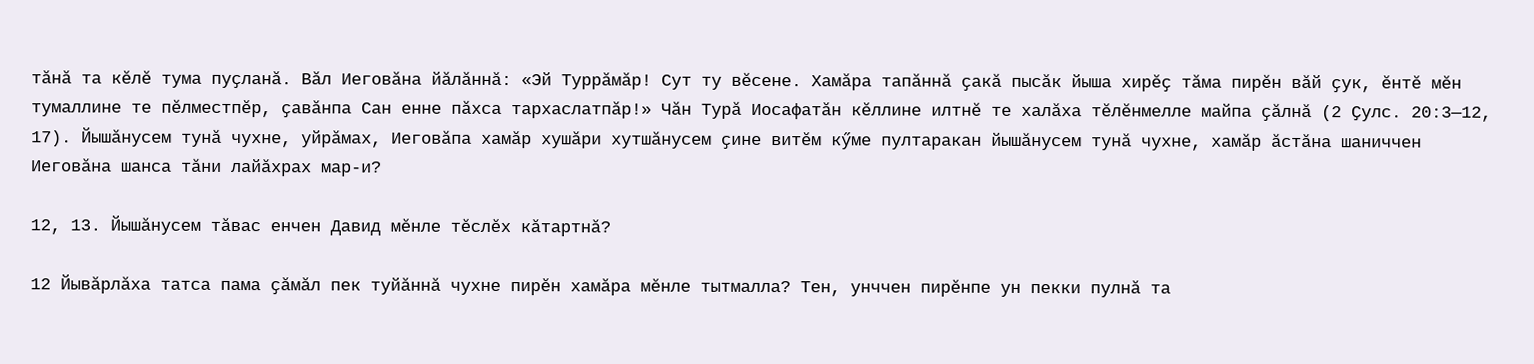тӑнӑ та кӗлӗ тума пуҫланӑ. Вӑл Иеговӑна йӑлӑннӑ: «Эй Туррӑмӑр! Сут ту вӗсене. Хамӑра тапӑннӑ ҫакӑ пысӑк йыша хирӗҫ тӑма пирӗн вӑй ҫук, ӗнтӗ мӗн тумаллине те пӗлместпӗр, ҫавӑнпа Сан енне пӑхса тархаслатпӑр!» Чӑн Турӑ Иосафатӑн кӗллине илтнӗ те халӑха тӗлӗнмелле майпа ҫӑлнӑ (2 Ҫулс. 20:3—12, 17). Йышӑнусем тунӑ чухне, уйрӑмах, Иеговӑпа хамӑр хушӑри хутшӑнусем ҫине витӗм кӳме пултаракан йышӑнусем тунӑ чухне, хамӑр ӑстӑна шаниччен Иеговӑна шанса тӑни лайӑхрах мар-и?

12, 13. Йышӑнусем тӑвас енчен Давид мӗнле тӗслӗх кӑтартнӑ?

12 Йывӑрлӑха татса пама ҫӑмӑл пек туйӑннӑ чухне пирӗн хамӑра мӗнле тытмалла? Тен, унччен пирӗнпе ун пекки пулнӑ та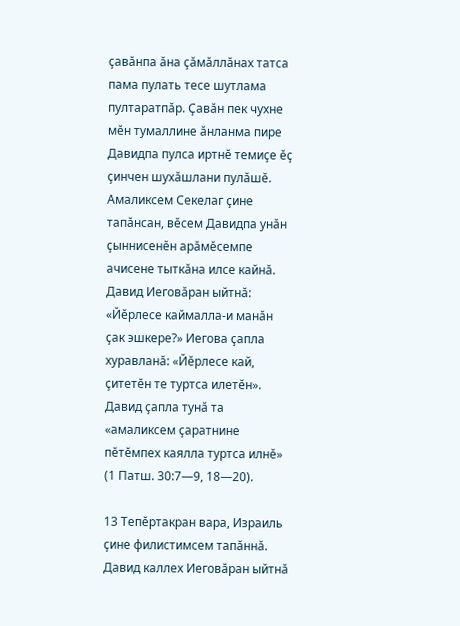ҫавӑнпа ӑна ҫӑмӑллӑнах татса пама пулать тесе шутлама пултаратпӑр. Ҫавӑн пек чухне мӗн тумаллине ӑнланма пире Давидпа пулса иртнӗ темиҫе ӗҫ ҫинчен шухӑшлани пулӑшӗ. Амаликсем Секелаг ҫине тапӑнсан, вӗсем Давидпа унӑн ҫыннисенӗн арӑмӗсемпе ачисене тыткӑна илсе кайнӑ. Давид Иеговӑран ыйтнӑ: «Йӗрлесе каймалла-и манӑн ҫак эшкере?» Иегова ҫапла хуравланӑ: «Йӗрлесе кай, ҫитетӗн те туртса илетӗн». Давид ҫапла тунӑ та «амаликсем ҫаратнине пӗтӗмпех каялла туртса илнӗ» (1 Патш. 30:7—9, 18—20).

13 Тепӗртакран вара, Израиль ҫине филистимсем тапӑннӑ. Давид каллех Иеговӑран ыйтнӑ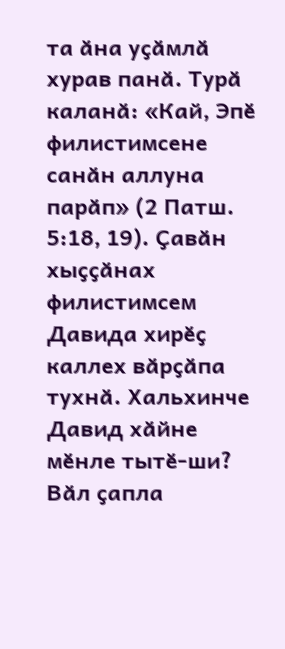та ӑна уҫӑмлӑ хурав панӑ. Турӑ каланӑ: «Кай, Эпӗ филистимсене санӑн аллуна парӑп» (2 Патш. 5:18, 19). Ҫавӑн хыҫҫӑнах филистимсем Давида хирӗҫ каллех вӑрҫӑпа тухнӑ. Хальхинче Давид хӑйне мӗнле тытӗ-ши? Вӑл ҫапла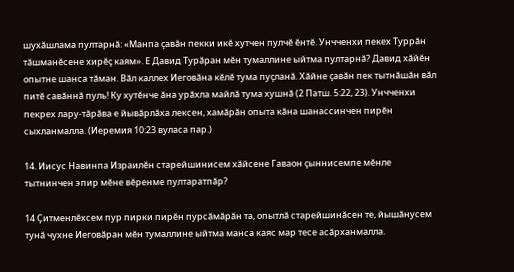шухӑшлама пултарнӑ: «Манпа ҫавӑн пекки икӗ хутчен пулчӗ ӗнтӗ. Унчченхи пекех Туррӑн тӑшманӗсене хирӗҫ каям». Е Давид Турӑран мӗн тумаллине ыйтма пултарнӑ? Давид хӑйӗн опытне шанса тӑман. Вӑл каллех Иеговӑна кӗлӗ тума пуҫланӑ. Хӑйне ҫавӑн пек тытнӑшӑн вӑл питӗ савӑннӑ пуль! Ку хутӗнче ӑна урӑхла майлӑ тума хушнӑ (2 Патш. 5:22, 23). Унчченхи пекрех лару-тӑрӑва е йывӑрлӑха лексен, хамӑрӑн опыта кӑна шанассинчен пирӗн сыхланмалла. (Иеремия 10:23 вуласа пар.)

14. Иисус Навинпа Израилӗн старейшинисем хӑйсене Гаваон ҫыннисемпе мӗнле тытнинчен эпир мӗне вӗренме пултаратпӑр?

14 Ҫитменлӗхсем пур пирки пирӗн пурсӑмӑрӑн та, опытлӑ старейшинӑсен те, йышӑнусем тунӑ чухне Иеговӑран мӗн тумаллине ыйтма манса каяс мар тесе асӑрханмалла.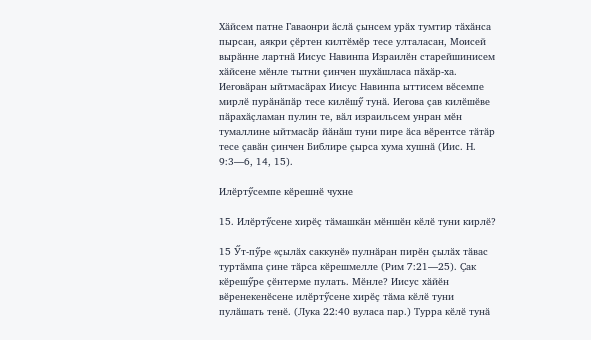Хӑйсем патне Гаваонри ӑслӑ ҫынсем урӑх тумтир тӑхӑнса пырсан, аякри ҫӗртен килтӗмӗр тесе улталасан, Моисей вырӑнне лартнӑ Иисус Навинпа Израилӗн старейшинисем хӑйсене мӗнле тытни ҫинчен шухӑшласа пӑхӑр-ха. Иеговӑран ыйтмасӑрах Иисус Навинпа ыттисем вӗсемпе мирлӗ пурӑнӑпӑр тесе килӗшӳ тунӑ. Иегова ҫав килӗшӗве пӑрахӑҫламан пулин те, вӑл израильсем унран мӗн тумаллине ыйтмасӑр йӑнӑш туни пире ӑса вӗрентсе тӑтӑр тесе ҫавӑн ҫинчен Библире ҫырса хума хушнӑ (Иис. Н. 9:3—6, 14, 15).

Илӗртӳсемпе кӗрешнӗ чухне

15. Илӗртӳсене хирӗҫ тӑмашкӑн мӗншӗн кӗлӗ туни кирлӗ?

15 Ӳт-пӳре «ҫылӑх саккунӗ» пулнӑран пирӗн ҫылӑх тӑвас туртӑмпа ҫине тӑрса кӗрешмелле (Рим 7:21—25). Ҫак кӗрешӳре ҫӗнтерме пулать. Мӗнле? Иисус хӑйӗн вӗренекенӗсене илӗртӳсене хирӗҫ тӑма кӗлӗ туни пулӑшать тенӗ. (Лука 22:40 вуласа пар.) Турра кӗлӗ тунӑ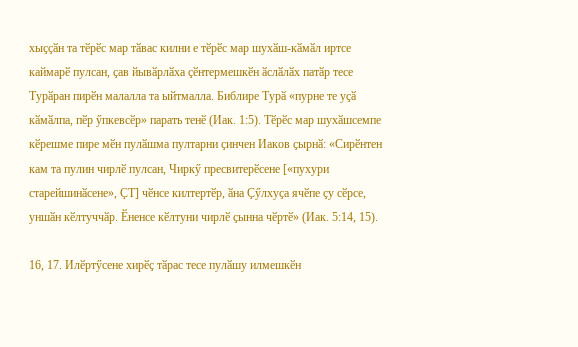хыҫҫӑн та тӗрӗс мар тӑвас килни е тӗрӗс мар шухӑш-кӑмӑл иртсе каймарӗ пулсан, ҫав йывӑрлӑха ҫӗнтермешкӗн ӑслӑлӑх патӑр тесе Турӑран пирӗн малалла та ыйтмалла. Библире Турӑ «пурне те уҫӑ кӑмӑлпа, пӗр ӳпкевсӗр» парать тенӗ (Иак. 1:5). Тӗрӗс мар шухӑшсемпе кӗрешме пире мӗн пулӑшма пултарни ҫинчен Иаков ҫырнӑ: «Сирӗнтен кам та пулин чирлӗ пулсан, Чиркӳ пресвитерӗсене [«пухури старейшинӑсене», ҪТ] чӗнсе килтертӗр, ӑна Ҫӳлхуҫа ячӗпе ҫу сӗрсе, уншӑн кӗлтуччӑр. Ӗненсе кӗлтуни чирлӗ ҫынна чӗртӗ» (Иак. 5:14, 15).

16, 17. Илӗртӳсене хирӗҫ тӑрас тесе пулӑшу илмешкӗн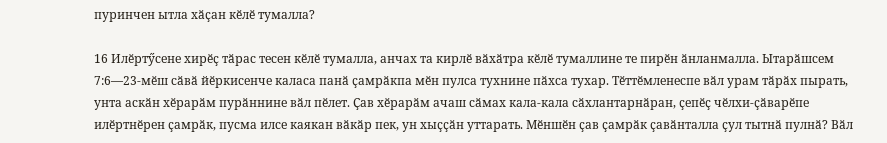пуринчен ытла хӑҫан кӗлӗ тумалла?

16 Илӗртӳсене хирӗҫ тӑрас тесен кӗлӗ тумалла, анчах та кирлӗ вӑхӑтра кӗлӗ тумаллине те пирӗн ӑнланмалла. Ытарӑшсем 7:6—23-мӗш сӑвӑ йӗркисенче каласа панӑ ҫамрӑкпа мӗн пулса тухнине пӑхса тухар. Тӗттӗмленеспе вӑл урам тӑрӑх пырать, унта аскӑн хӗрарӑм пурӑннине вӑл пӗлет. Ҫав хӗрарӑм ачаш сӑмах кала-кала сӑхлантарнӑран, ҫепӗҫ чӗлхи-ҫӑварӗпе илӗртнӗрен ҫамрӑк, пусма илсе каякан вӑкӑр пек, ун хыҫҫӑн уттарать. Мӗншӗн ҫав ҫамрӑк ҫавӑнталла ҫул тытнӑ пулнӑ? Вӑл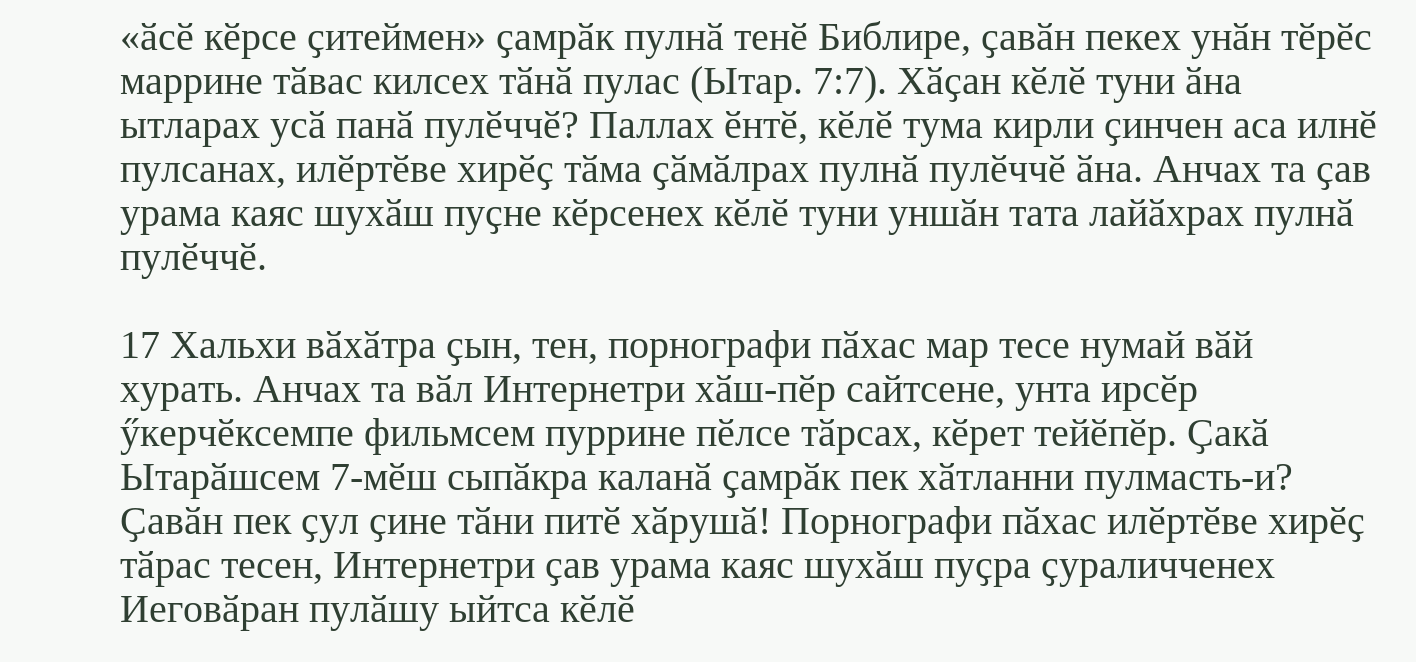«ӑсӗ кӗрсе ҫитеймен» ҫамрӑк пулнӑ тенӗ Библире, ҫавӑн пекех унӑн тӗрӗс маррине тӑвас килсех тӑнӑ пулас (Ытар. 7:7). Хӑҫан кӗлӗ туни ӑна ытларах усӑ панӑ пулӗччӗ? Паллах ӗнтӗ, кӗлӗ тума кирли ҫинчен аса илнӗ пулсанах, илӗртӗве хирӗҫ тӑма ҫӑмӑлрах пулнӑ пулӗччӗ ӑна. Анчах та ҫав урама каяс шухӑш пуҫне кӗрсенех кӗлӗ туни уншӑн тата лайӑхрах пулнӑ пулӗччӗ.

17 Хальхи вӑхӑтра ҫын, тен, порнографи пӑхас мар тесе нумай вӑй хурать. Анчах та вӑл Интернетри хӑш-пӗр сайтсене, унта ирсӗр ӳкерчӗксемпе фильмсем пуррине пӗлсе тӑрсах, кӗрет тейӗпӗр. Ҫакӑ Ытарӑшсем 7-мӗш сыпӑкра каланӑ ҫамрӑк пек хӑтланни пулмасть-и? Ҫавӑн пек ҫул ҫине тӑни питӗ хӑрушӑ! Порнографи пӑхас илӗртӗве хирӗҫ тӑрас тесен, Интернетри ҫав урама каяс шухӑш пуҫра ҫураличченех Иеговӑран пулӑшу ыйтса кӗлӗ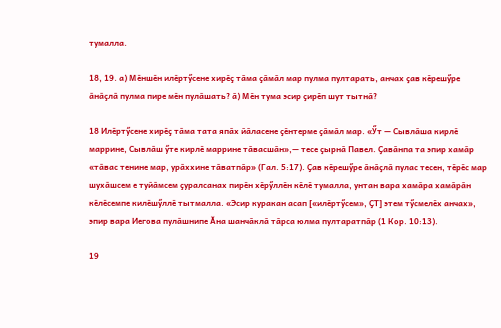тумалла.

18, 19. а) Мӗншӗн илӗртӳсене хирӗҫ тӑма ҫӑмӑл мар пулма пултарать, анчах ҫав кӗрешӳре ӑнӑҫлӑ пулма пире мӗн пулӑшать? ӑ) Мӗн тума эсир ҫирӗп шут тытнӑ?

18 Илӗртӳсене хирӗҫ тӑма тата япӑх йӑласене ҫӗнтерме ҫӑмӑл мар. «Ӳт — Сывлӑша кирлӗ маррине, Сывлӑш ӳте кирлӗ маррине тӑвасшӑн»,— тесе ҫырнӑ Павел. Ҫавӑнпа та эпир хамӑр «тӑвас тенине мар, урӑххине тӑватпӑр» (Гал. 5:17). Ҫав кӗрешӳре ӑнӑҫлӑ пулас тесен, тӗрӗс мар шухӑшсем е туйӑмсем ҫуралсанах пирӗн хӗрӳллӗн кӗлӗ тумалла, унтан вара хамӑра хамӑрӑн кӗлӗсемпе килӗшӳллӗ тытмалла. «Эсир куракан асап [«илӗртӳсем», ҪТ] этем тӳсмелӗх анчах», эпир вара Иегова пулӑшнипе Ӑна шанчӑклӑ тӑрса юлма пултаратпӑр (1 Кор. 10:13).

19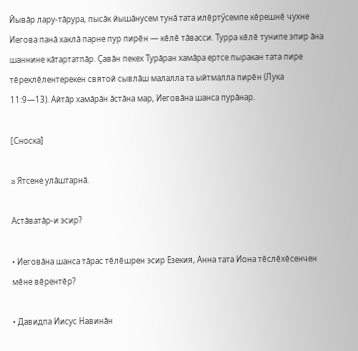Йывӑр лару-тӑрура, пысӑк йышӑнусем тунӑ тата илӗртӳсемпе кӗрешнӗ чухне Иегова панӑ хаклӑ парне пур пирӗн — кӗлӗ тӑвасси. Турра кӗлӗ тунипе эпир ӑна шаннине кӑтартатпӑр. Ҫавӑн пекех Турӑран хамӑра ертсе пыракан тата пире тӗреклӗлентерекен святой сывлӑш малалла та ыйтмалла пирӗн (Лука 11:9—13). Айтӑр хамӑрӑн ӑстӑна мар, Иеговӑна шанса пурӑнар.

[Сноска]

a Ятсене улӑштарнӑ.

Астӑватӑр-и эсир?

• Иеговӑна шанса тӑрас тӗлӗшрен эсир Езекия, Анна тата Иона тӗслӗхӗсенчен мӗне вӗрентӗр?

• Давидпа Иисус Навинӑн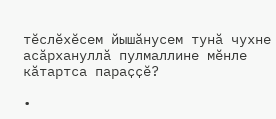тӗслӗхӗсем йышӑнусем тунӑ чухне асӑрхануллӑ пулмаллине мӗнле кӑтартса параҫҫӗ?

•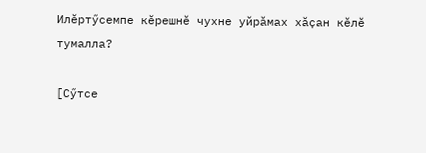Илӗртӳсемпе кӗрешнӗ чухне уйрӑмах хӑҫан кӗлӗ тумалла?

[Сӳтсе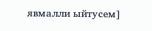явмалли ыйтусем]